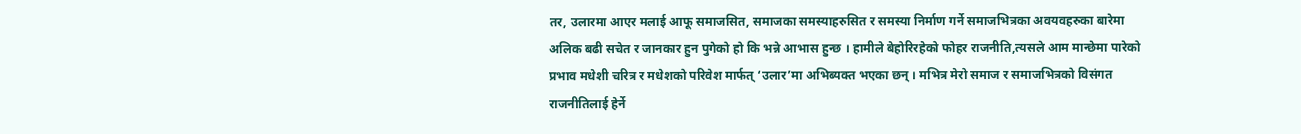तर, उलारमा आएर मलाई आफू समाजसित, समाजका समस्याहरुसित र समस्या निर्माण गर्ने समाजभित्रका अवयवहरुका बारेमा अलिक बढी सचेत र जानकार हुन पुगेको हो कि भन्ने आभास हुन्छ । हामीले बेहोरिरहेको फोहर राजनीति,त्यसले आम मान्छेमा पारेको प्रभाव मधेशी चरित्र र मधेशको परिवेश मार्फत् ‘उलार’मा अभिब्यक्त भएका छन् । मभित्र मेरो समाज र समाजभित्रको विसंगत राजनीतिलाई हेर्ने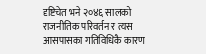दृष्टिचेत भने २०४६ सालको राजनीतिक परिवर्तन र त्यस आसपासका गतिविधिकै कारण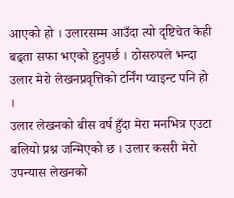आएको हो । उलारसम्म आउँदा त्यो दृष्टिचेत केही बढ्ता सफा भएको हुनुपर्छ । ठोसरुपले भन्दा उलार मेरो लेखनप्रवृत्तिको टर्निंग प्वाइन्ट पनि हो ।
उलार लेखनको बीस वर्ष हुँदा मेरा मनभित्र एउटा बलियो प्रश्न जन्मिएको छ । उलार कसरी मेरो उपन्यास लेखनको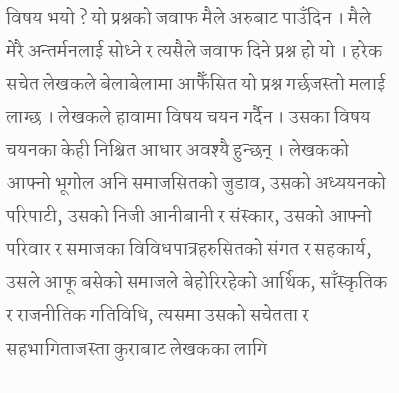विषय भयो ? यो प्रश्नको जवाफ मैले अरुबाट पाउँदिन । मैले मेरै अन्तर्मनलाई सोध्ने र त्यसैले जवाफ दिने प्रश्न हो यो । हरेक सचेत लेखकले बेलाबेलामा आफैँसित यो प्रश्न गर्छजस्तो मलाई लाग्छ । लेखकले हावामा विषय चयन गर्दैन । उसका विषय चयनका केही निश्चित आधार अवश्यै हुन्छन् । लेखकको आफ्नो भूगोल अनि समाजसितको जुडाव, उसको अध्ययनको परिपाटी, उसको निजी आनीबानी र संस्कार, उसको आफ्नो परिवार र समाजका विविधपात्रहरुसितको संगत र सहकार्य, उसले आफू बसेको समाजले बेहोरिरहेको आर्थिक, साँस्कृतिक र राजनीतिक गतिविधि, त्यसमा उसको सचेतता र सहभागिताजस्ता कुराबाट लेखकका लागि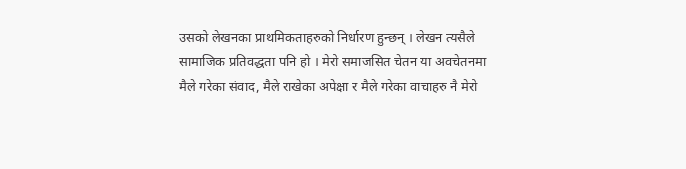उसको लेखनका प्राथमिकताहरुको निर्धारण हुन्छन् । लेखन त्यसैले सामाजिक प्रतिवद्धता पनि हो । मेरो समाजसित चेतन या अवचेतनमा मैले गरेका संवाद, मैले राखेका अपेक्षा र मैले गरेका वाचाहरु नै मेरो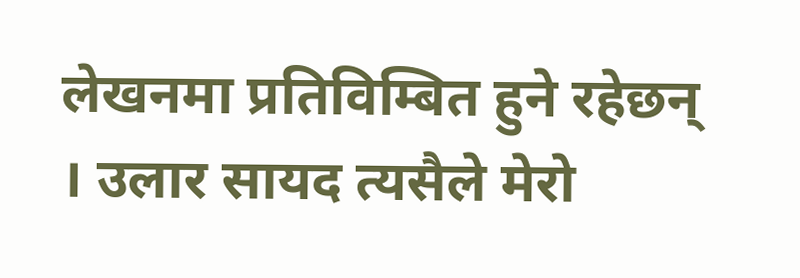लेखनमा प्रतिविम्बित हुने रहेछन् । उलार सायद त्यसैले मेरो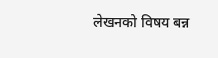लेखनको विषय बन्न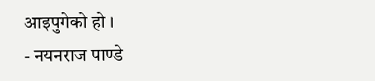आइपुगेको हो ।
- नयनराज पाण्डे